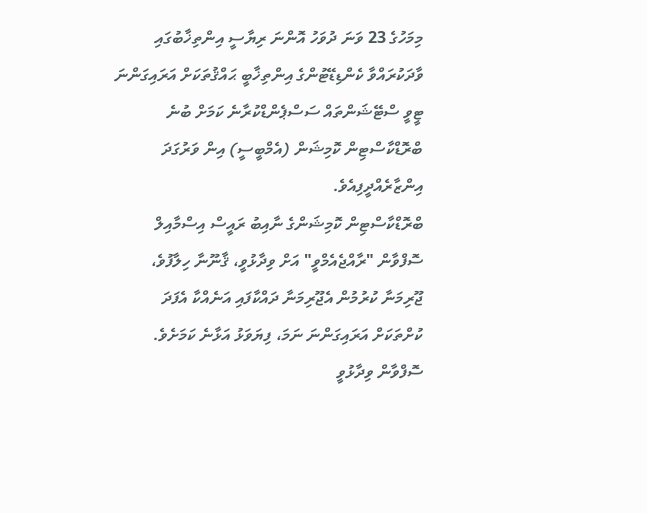މިމަހުގެ 23 ވަނަ ދުވަހު އޮންނަ ރިޔާސީ އިންތިޚާބުގައި ވާދަކުރައްވާ ކެންޑިޑޭޓުންގެ އިންތިޚާބީ ޙައްޤުތަކަށް އަރައިގަންނަ ޓީވީ ސްޓޭޝަންތައް ސަސްޕެންޑްކުރާނެ ކަމަށް ބުނެ ބްރޮޑްކާސްޓިން ކޮމިޝަން (އެމްބީސީ) އިން ވަރުގަދަ އިންޒާރެއްދީފިއެވެ.
ބްރޮޑްކާސްޓިން ކޮމިޝަންގެ ނާއިބު ރައީސް އިސްމާއިލް ސޮފްވާން "ރާއްޖެއެމްވީ" އަށް ވިދާޅުވީ، ޤާނޫނާ ހިލާފުވެ، ޖޫރިމަނާ ކުރުމުން އެޖޫރިމަނާ ދައްކާފައި އަނެއްކާ އެފަދަ ކުށްތަކަށް އަރައިގަންނަ ނަމަ، ފިޔަވަޅު އަޅާނެ ކަމަށެވެ.
ސޮފްވާން ވިދާޅުވީ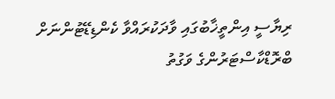ރިޔާސީ އިންތީޚާބުގައި ވާދަކުރައްވާ ކެންޑިޑޭޓުންނަށް ބްރޮޑްކާސްޓަރުންގެ ވަގުތު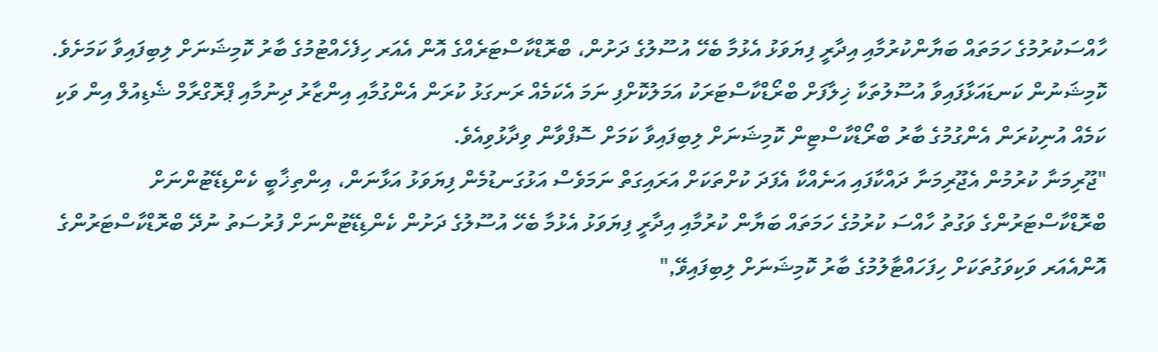ހާއްސަކުރުމުގެ ހަމަތައް ބަޔާންކުރުމާއި އިދާރީ ފިޔަވަޅު އެޅުމާ ބެހޭ އުސޫލުގެ ދަށުން، ބްރޮޑްކާސްޓަރެއްގެ އޮން އެއަރ ހިފެހެއްޓުމުގެ ބާރު ކޮމިޝަނަށް ލިބިފައިވާ ކަމަށެވެ.
ކޮމިޝަނުން ކަނޑައަޅާފައިވާ އުސޫލުތަކާ ޚިލާފަށް ބްރޯޑްކާސްޓަރަކު އަމަލުކޮށްފި ނަމަ އެކަމެއް ރަނގަޅު ކުރަން އެންގުމާއި އިންޒާރު ދިނުމާއި ޕްރޮގްރާމް ޝެޑިއުލް އިން ވަކި ކަމެއް އުނިކުރަން އެންގުމުގެ ބާރު ބްރޯޑްކާސްޓިން ކޮމިޝަނަށް ލިބިފައިވާ ކަމަށް ސޮފްވާން ވިދާޅުވިއެވެ.
"ޖޫރިމަނާ ކުރުމުން އެޖޫރިމަނާ ދައްކާފައި އަނެއްކާ އެފަދަ ކުށްތަކަށް އަރައިގަތް ނަމަވެސް އަޅުގަނޑުމެން ފިޔަވަޅު އަޅާނަން، އިންތިޚާބީ ކެންޑިޑޭޓުންނަށް ބްރޮޑްކާސްޓަރުންގެ ވަގުތު ހާއްސަ ކުރުމުގެ ހަމަތައް ބަޔާން ކުރުމާއި އިދާރީ ފިޔަވަޅު އެޅުމާ ބެހޭ އުސޫލުގެ ދަށުން ކެންޑިޑޭޓުންނަށް ފުރުސަތު ނުދޭ ބްރޮޑްކާސްޓަރުންގެ އޮންއެއަރ ވަކިވަގުތަކަށް ހިފަހައްޓާލުމުގެ ބާރު ކޮމިޝަނަށް ލިބިފައިވޭ,"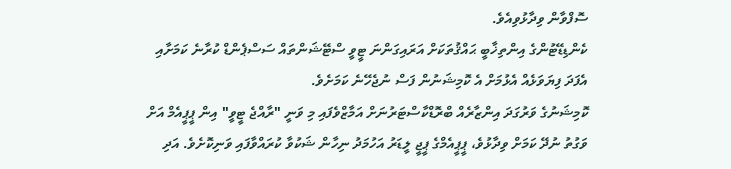ސޮފްވާން ވިދާޅުވިއެވެ.
ކެންޑިޑޭޓުންގެ އިންތިޚާބީ ޙައްޤުތަކަށް އަރައިގަންނަ ޓީވީ ސްޓޭޝަންތައް ސަސްޕެންޑް ކުރާނެ ކަމަށާއި އެފަދަ ފިޔަވަޅެއް އެޅުމަށް އެ ކޮމިޝަނުން ފަސް ނުޖެހޭނެ ކަމަށެވެ.
ކޮމިޝަނުގެ ވަރުގަދަ އިންޒާރެއް ބްރޮޑްކާސްޓަރުނަށް އަމާޒްވެފައި މި ވަނީ "ރާއްޖެ ޓީވީ" އިން ޕީޕީއެމް އަށް ވަގުތު ނުދޭ ކަމަށް ވިދާޅުވެ، ޕީޕީއެމްގެ ޕީޖީ ލީޑަރު އަހުމަދު ނިހާން ޝަކުވާ ކުރައްވާފައި ވަނިކޮށެވެ. އަދި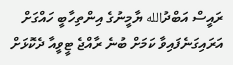ރައީސް އަބްދުالله ޔާމީނުގެ އިންތިހާބީ ހައްގަށް އަރައިގަނެފައިވާ ކަމަށް ބުނެ ރާއްޖެ ޓީވީއާ ދެކޮޅަށް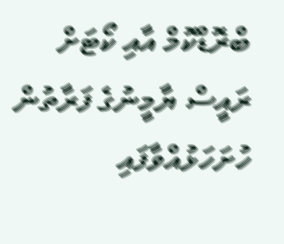ބްރޮޑްކޮމް އާއި ކޯޓަށް ރައީސް ޔާމީނުގެ ފަރާތުން ހުށަހަޅުއްވާފައި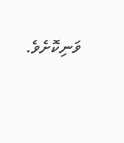ވަނިކޮށެވެ.